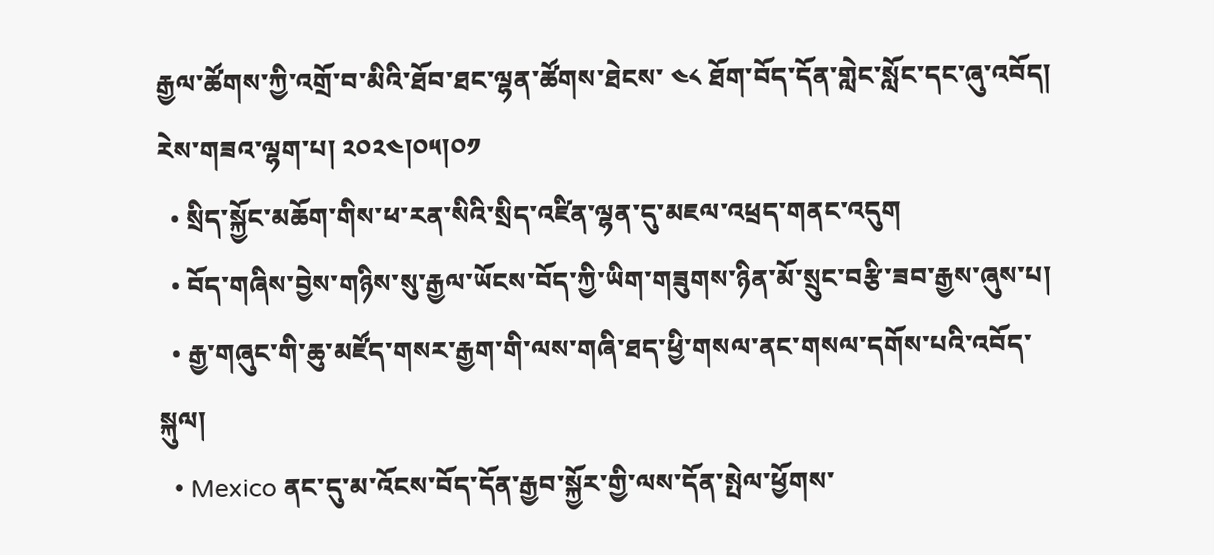རྒྱལ་ཚོགས་ཀྱི་འགྲོ་བ་མིའི་ཐོབ་ཐང་ལྷན་ཚོགས་ཐེངས་ ༤༨ ཐོག་བོད་དོན་གླེང་སློང་དང་ཞུ་འབོད།
རེས་གཟའ་ལྷག་པ། ༢༠༢༤།༠༥།༠༡
  • སྲིད་སྐྱོང་མཆོག་གིས་ཕ་རན་སིའི་སྲིད་འཛིན་ལྷན་དུ་མཇལ་འཕྲད་གནང་འདུག
  • བོད་གཞིས་བྱེས་གཉིས་སུ་རྒྱལ་ཡོངས་བོད་ཀྱི་ཡིག་གཟུགས་ཉིན་མོ་སྲུང་བརྩི་ཟབ་རྒྱས་ཞུས་པ།
  • རྒྱ་གཞུང་གི་ཆུ་མཛོད་གསར་རྒྱག་གི་ལས་གཞི་ཐད་ཕྱི་གསལ་ནང་གསལ་དགོས་པའི་འབོད་སྐུལ།
  • Mexico ནང་དུ་མ་འོངས་བོད་དོན་རྒྱབ་སྐྱོར་གྱི་ལས་དོན་སྤེལ་ཕྱོགས་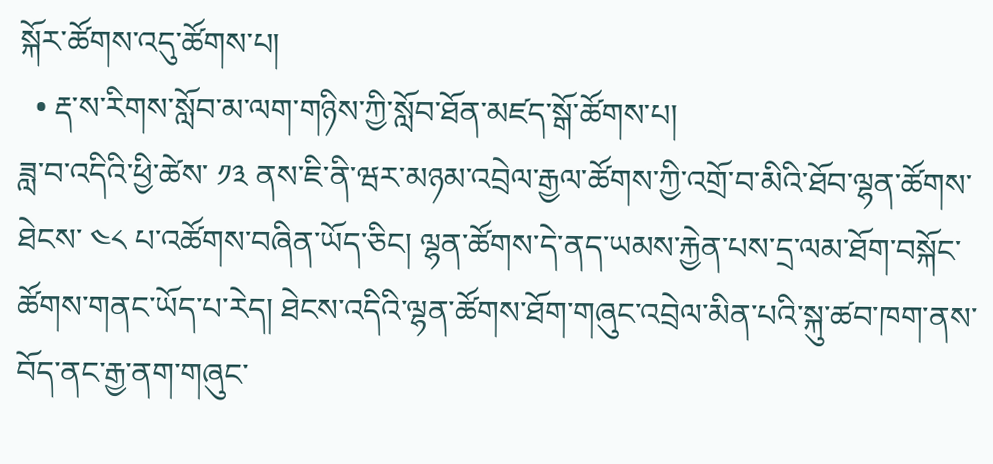སྐོར་ཚོགས་འདུ་ཚོགས་པ།
  • རྡ་ས་རིགས་སློབ་མ་ལག་གཉིས་ཀྱི་སློབ་ཐོན་མཛད་སྒོ་ཚོགས་པ།
ཟླ་བ་འདིའི་ཕྱི་ཚེས་ ༡༣ ནས་ཇི་ནི་ཝར་མཉམ་འབྲེལ་རྒྱལ་ཚོགས་ཀྱི་འགྲོ་བ་མིའི་ཐོབ་ལྷན་ཚོགས་ཐེངས་ ༤༨ པ་འཚོགས་བཞིན་ཡོད་ཅིང། ལྷན་ཚོགས་དེ་ནད་ཡམས་རྐྱེན་པས་དྲ་ལམ་ཐོག་བསྐོང་ཚོགས་གནང་ཡོད་པ་རེད། ཐེངས་འདིའི་ལྷན་ཚོགས་ཐོག་གཞུང་འབྲེལ་མིན་པའི་སྐུ་ཚབ་ཁག་ནས་བོད་ནང་རྒྱ་ནག་གཞུང་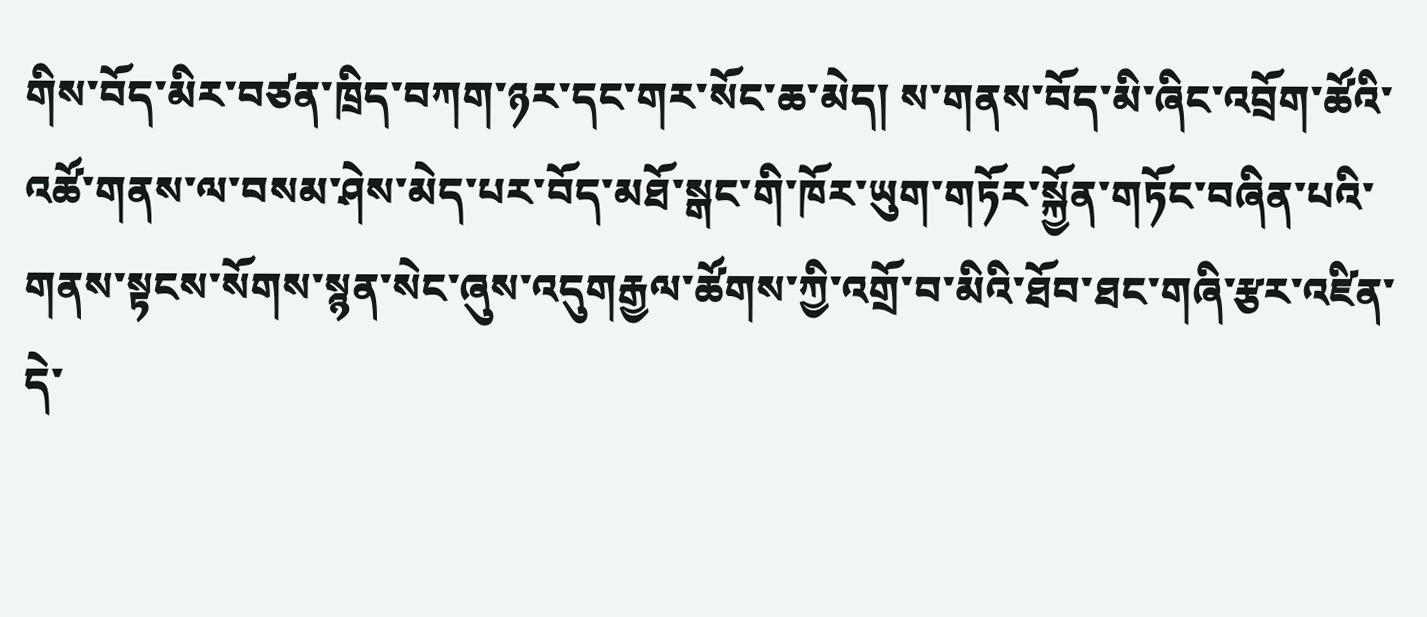གིས་བོད་མིར་བཙན་ཁྲིད་བཀག་ཉར་དང་གར་སོང་ཆ་མེད། ས་གནས་བོད་མི་ཞིང་འབྲོག་ཚོའི་འཚོ་གནས་ལ་བསམ་ཤེས་མེད་པར་བོད་མཐོ་སྒང་གི་ཁོར་ཡུག་གཏོར་སྐྱོན་གཏོང་བཞིན་པའི་གནས་སྟངས་སོགས་སྙན་སེང་ཞུས་འདུགརྒྱལ་ཚོགས་ཀྱི་འགྲོ་བ་མིའི་ཐོབ་ཐང་གཞི་རྩར་འཛིན་དེ་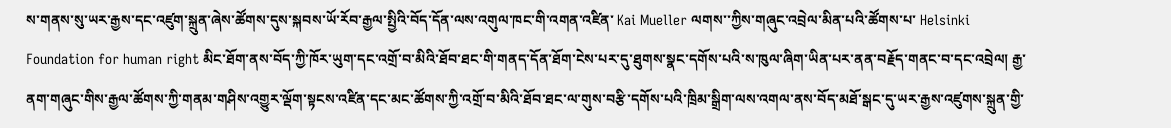ས་གནས་སུ་ཡར་རྒྱས་དང་འཛུག་སྐྲུན་ཞེས་ཚོགས་དུས་སྐབས་ཡོ་རོབ་རྒྱལ་སྤྱིའི་བོད་དོན་ལས་འགུལ་ཁང་གི་འགན་འཛིན་ Kai Mueller ལགས་་ཀྱིས་གཞུང་འབྲེལ་མིན་པའི་ཚོགས་པ་ Helsinki Foundation for human right མིང་ཐོག་ནས་བོད་ཀྱི་ཁོར་ཡུག་དང་འགྲོ་བ་མིའི་ཐོབ་ཐང་གི་གནད་དོན་ཐོག་ངེས་པར་དུ་ཐུགས་སྣང་དགོས་པའི་ས་ཁུལ་ཞིག་ཡིན་པར་ནན་བརྗོད་གནང་བ་དང་འབྲེལ། རྒྱ་ནག་གཞུང་གིས་རྒྱལ་ཚོགས་ཀྱི་གནམ་གཤིས་འགྱུར་ལྡོག་སྟངས་འཛིན་དང་མང་ཚོགས་ཀྱི་འགྲོ་བ་མིའི་ཐོབ་ཐང་ལ་གུས་བརྩི་དགོས་པའི་ཁྲིམ་སྒྲིག་ལས་འགལ་ནས་བོད་མཐོ་སྒང་དུ་ཡར་རྒྱས་འཛུགས་སྐྲུན་གྱི་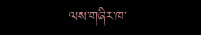ལས་གཞིར་ཁ་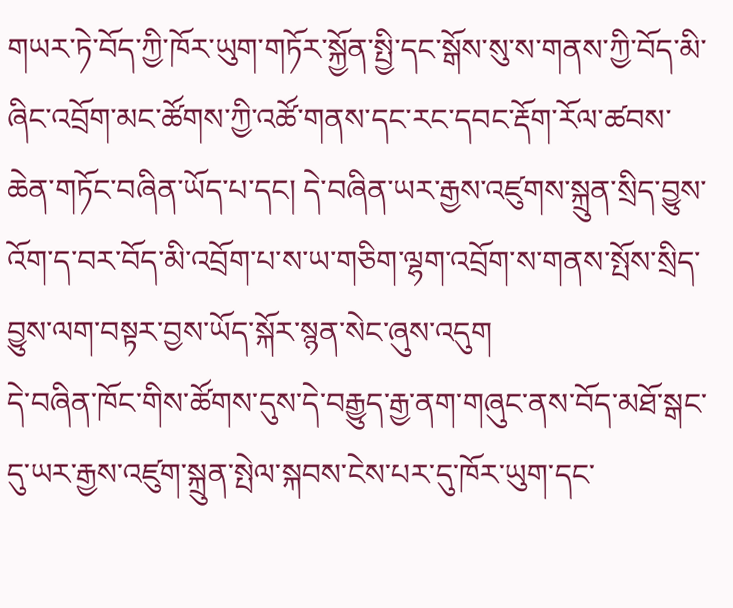གཡར་ཏེ་བོད་ཀྱི་ཁོར་ཡུག་གཏོར་སྐྱོན་སྤྱི་དང་སྒོས་སུ་ས་གནས་ཀྱི་བོད་མི་ཞིང་འབྲོག་མང་ཚོགས་ཀྱི་འཚོ་གནས་དང་རང་དབང་རྡོག་རོལ་ཚབས་ཆེན་གཏོང་བཞིན་ཡོད་པ་དང། དེ་བཞིན་ཡར་རྒྱས་འཛུགས་སྐྲུན་སྲིད་བྱུས་འོག་ད་བར་བོད་མི་འབྲོག་པ་ས་ཡ་གཅིག་ལྷག་འབྲོག་ས་གནས་སྤོས་སྲིད་བྱུས་ལག་བསྟར་བྱས་ཡོད་སྐོར་སྙན་སེང་ཞུས་འདུག
དེ་བཞིན་ཁོང་གིས་ཚོགས་དུས་དེ་བརྒྱུད་རྒྱ་ནག་གཞུང་ནས་བོད་མཐོ་སྒང་དུ་ཡར་རྒྱས་འཛུག་སྐྲུན་སྤེལ་སྐབས་ངེས་པར་དུ་ཁོར་ཡུག་དང་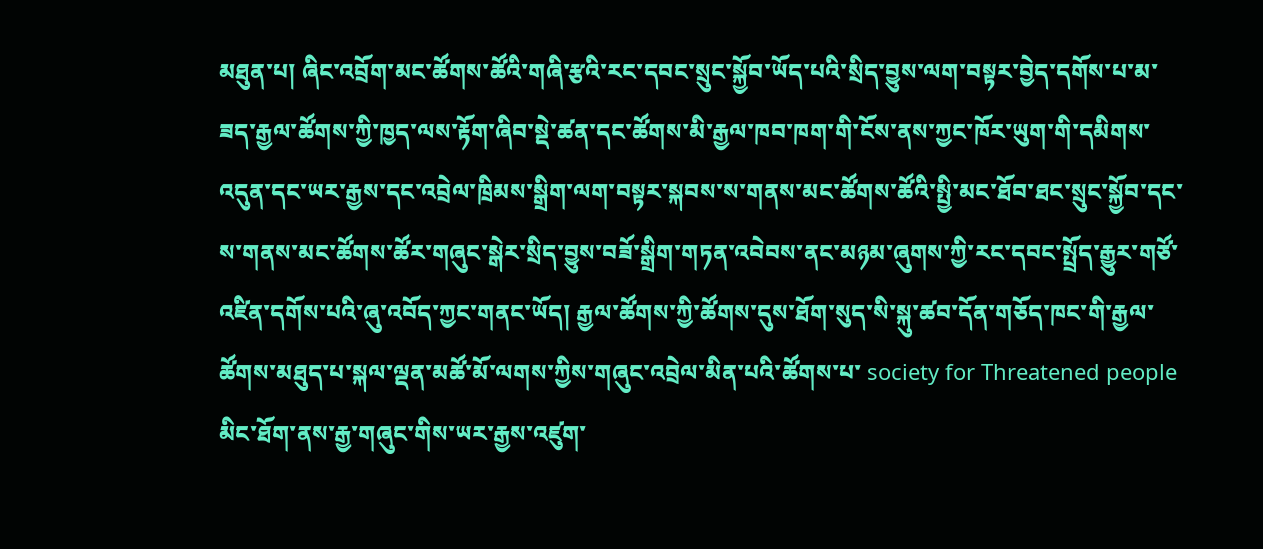མཐུན་པ། ཞིང་འབྲོག་མང་ཚོགས་ཚོའི་གཞི་རྩའི་རང་དབང་སྲུང་སྐྱོབ་ཡོད་པའི་སྲིད་བྱུས་ལག་བསྟར་བྱེད་དགོས་པ་མ་ཟད་རྒྱལ་ཚོགས་ཀྱི་ཁྱད་ལས་རྟོག་ཞིབ་སྡེ་ཚན་དང་ཚོགས་མི་རྒྱལ་ཁབ་ཁག་གི་ངོས་ནས་ཀྱང་ཁོར་ཡུག་གི་དམིགས་འདུན་དང་ཡར་རྒྱས་དང་འབྲེལ་ཁྲིམས་སྒྲིག་ལག་བསྟར་སྐབས་ས་གནས་མང་ཚོགས་ཚོའི་སྤྱི་མང་ཐོབ་ཐང་སྲུང་སྐྱོབ་དང་ས་གནས་མང་ཚོགས་ཚོར་གཞུང་སྒེར་སྲིད་བྱུས་བཟོ་སྒྲིག་གཏན་འབེབས་ནང་མཉམ་ཞུགས་ཀྱི་རང་དབང་སྤྲོད་རྒྱུར་གཙོ་འཛིན་དགོས་པའི་ཞུ་འབོད་ཀྱང་གནང་ཡོད། རྒྱལ་ཚོགས་ཀྱི་ཚོགས་དུས་ཐོག་སུད་སི་སྐུ་ཚབ་དོན་གཅོད་ཁང་གི་རྒྱལ་ཚོགས་མཐུད་པ་སྐལ་ལྡན་མཚོ་མོ་ལགས་ཀྱིས་གཞུང་འབྲེལ་མིན་པའི་ཚོགས་པ་ society for Threatened people མིང་ཐོག་ནས་རྒྱ་གཞུང་གིས་ཡར་རྒྱས་འཛུག་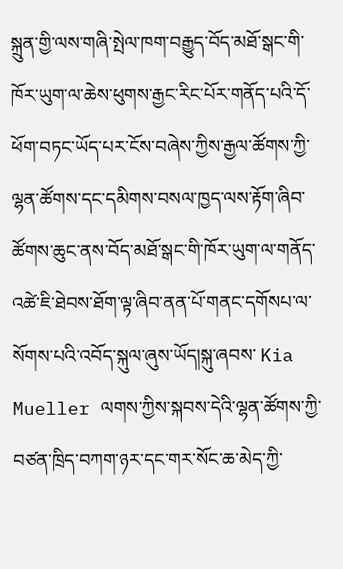སྐྲུན་གྱི་ལས་གཞི་སྤེལ་ཁག་བརྒྱུད་བོད་མཐོ་སྒང་གི་ཁོར་ཡུག་ལ་ཆེས་ཕུགས་རྒྱང་རིང་པོར་གནོད་པའི་དོ་ཕོག་བཏང་ཡོད་པར་ངོས་བཞེས་ཀྱིས་རྒྱལ་ཚོགས་ཀྱི་ལྷན་ཚོགས་དང་དམིགས་བསལ་ཁྱད་ལས་རྟོག་ཞིབ་ཚོགས་ཆུང་ནས་བོད་མཐོ་སྒང་གི་ཁོར་ཡུག་ལ་གནོད་འཚེ་ཇི་ཐེབས་ཐོག་ལྟ་ཞིབ་ནན་པོ་གནང་དགོསཔ་ལ་སོགས་པའི་འབོད་སྐུལ་ཞུས་ཡོད།སྐུ་ཞབས་ Kia Mueller ལགས་ཀྱིས་སྐབས་དེའི་ལྷན་ཚོགས་ཀྱི་བཙན་ཁྲིད་བཀག་ཉར་དང་གར་སོང་ཆ་མེད་ཀྱི་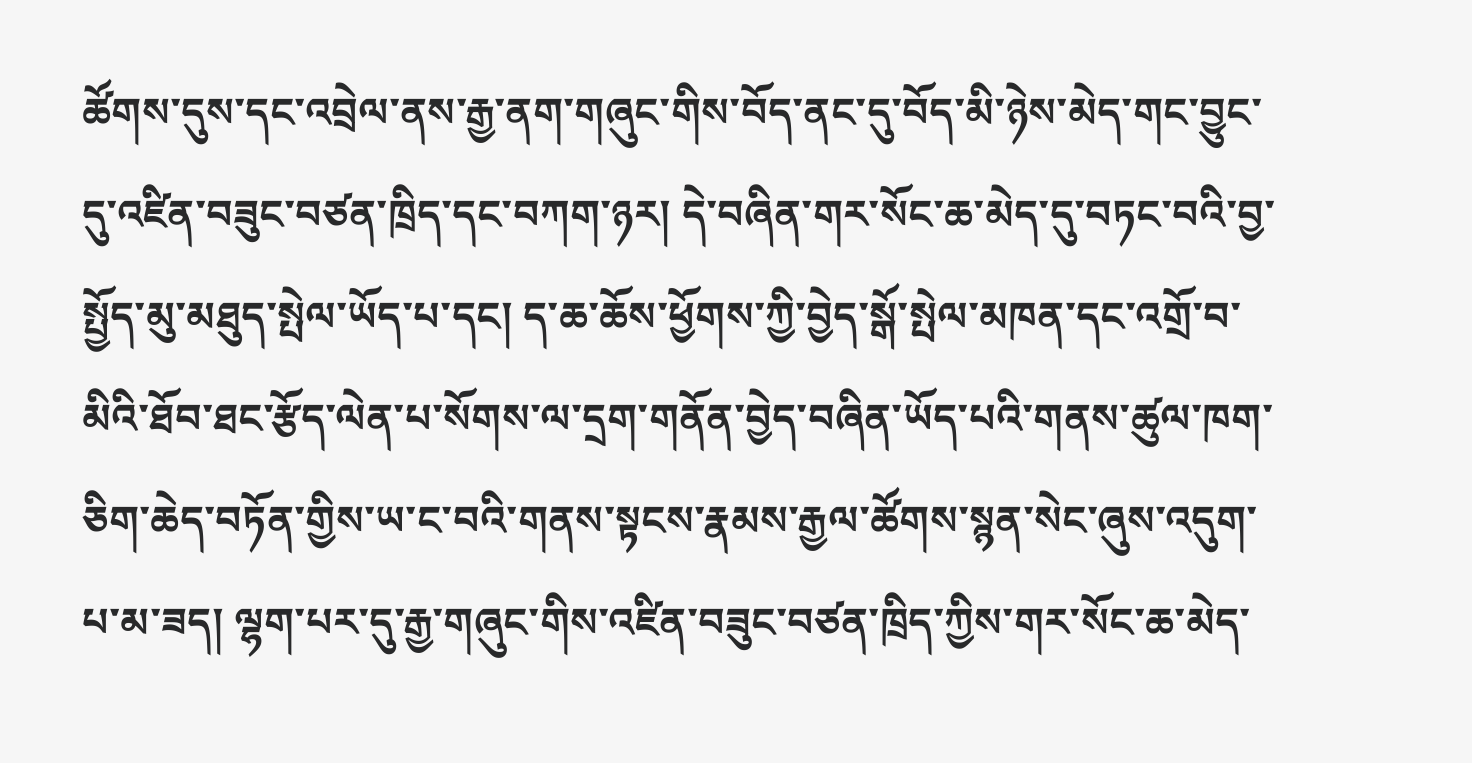ཚོགས་དུས་དང་འབྲེལ་ནས་རྒྱ་ནག་གཞུང་གིས་བོད་ནང་དུ་བོད་མི་ཉེས་མེད་གང་བྱུང་དུ་འཛིན་བཟུང་བཙན་ཁྲིད་དང་བཀག་ཉར། དེ་བཞིན་གར་སོང་ཆ་མེད་དུ་བཏང་བའི་བྱ་སྤྱོད་མུ་མཐུད་སྤེལ་ཡོད་པ་དང། ད་ཆ་ཆོས་ཕྱོགས་ཀྱི་བྱེད་སྒོ་སྤེལ་མཁན་དང་འགྲོ་བ་མིའི་ཐོབ་ཐང་རྩོད་ལེན་པ་སོགས་ལ་དྲག་གནོན་བྱེད་བཞིན་ཡོད་པའི་གནས་ཚུལ་ཁག་ཅིག་ཆེད་བཏོན་གྱིས་ཡ་ང་བའི་གནས་སྟངས་རྣམས་རྒྱལ་ཚོགས་སྙན་སེང་ཞུས་འདུག་པ་མ་ཟད། ལྷག་པར་དུ་རྒྱ་གཞུང་གིས་འཛིན་བཟུང་བཙན་ཁྲིད་ཀྱིས་གར་སོང་ཆ་མེད་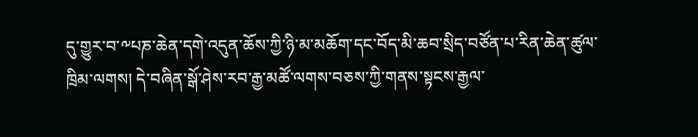དུ་གྱུར་བ་༸པཎ་ཆེན་དགེ་འདུན་ཆོས་ཀྱི་ཉི་མ་མཆོག་དང་བོད་མི་ཆབ་སྲིད་བཙོན་པ་རིན་ཆེན་ཚུལ་ཁྲིམ་ལགས། དེ་བཞིན་སྒོ་ཤེས་རབ་རྒྱ་མཚོ་ལགས་བཅས་ཀྱི་གནས་སྟངས་རྒྱལ་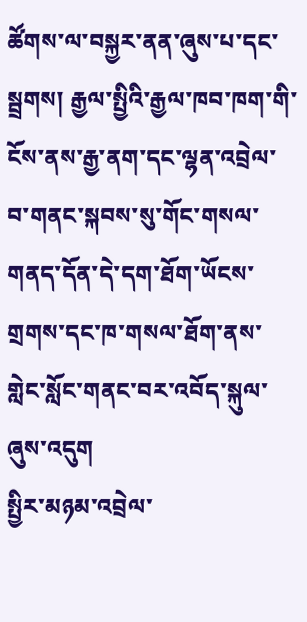ཚོགས་ལ་བསྐྱར་ནན་ཞུས་པ་དང་སྦྲགས། རྒྱལ་སྤྱིའི་རྒྱལ་ཁབ་ཁག་གི་ངོས་ནས་རྒྱ་ནག་དང་ལྷན་འབྲེལ་བ་གནང་སྐབས་སུ་གོང་གསལ་གནད་དོན་དེ་དག་ཐོག་ཡོངས་གྲགས་དང་ཁ་གསལ་ཐོག་ནས་གླེང་སློང་གནང་བར་འབོད་སྐུལ་ཞུས་འདུག
སྤྱིར་མཉམ་འབྲེལ་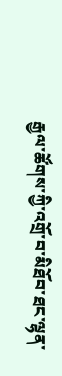རྒྱལ་ཚོགས་ཀྱི་འགྲོ་བ་མིཐོབ་ཐང་ལྷན་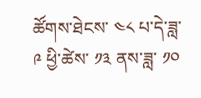ཚོགས་ཐེངས་ ༤༨ པ་དེ་ཟླ་ ༩ ཕྱི་ཚེས་ ༡༣ ནས་ཟླ་ ༡༠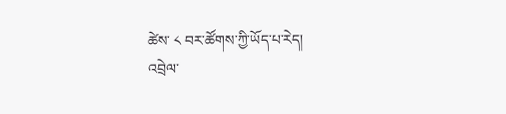ཚེས་ ༨ བར་ཚོགས་ཀྱི་ཡོད་པ་རེད།
འབྲེལ་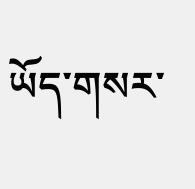ཡོད་གསར་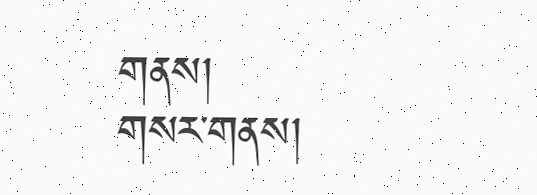གནས།
གསར་གནས།